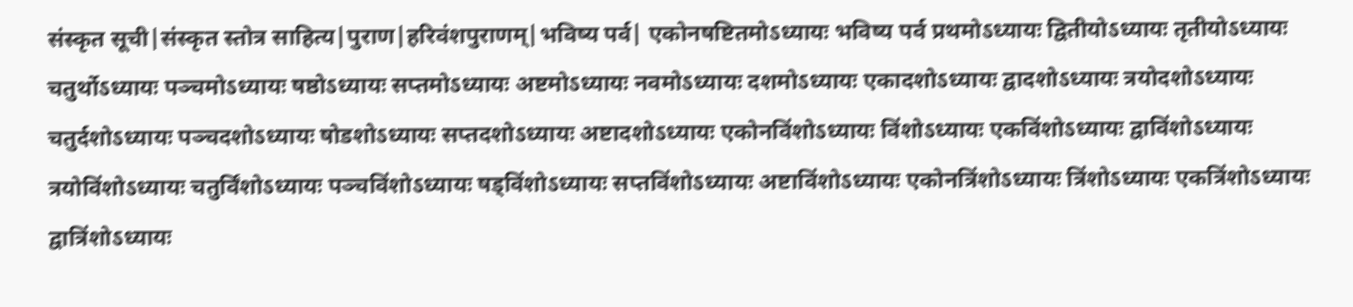संस्कृत सूची|संस्कृत स्तोत्र साहित्य|पुराण|हरिवंशपुराणम्|भविष्य पर्व| एकोनषष्टितमोऽध्यायः भविष्य पर्व प्रथमोऽध्यायः द्वितीयोऽध्यायः तृतीयोऽध्यायः चतुर्थोऽध्यायः पञ्चमोऽध्यायः षष्ठोऽध्यायः सप्तमोऽध्यायः अष्टमोऽध्यायः नवमोऽध्यायः दशमोऽध्यायः एकादशोऽध्यायः द्वादशोऽध्यायः त्रयोदशोऽध्यायः चतुर्दशोऽध्यायः पञ्चदशोऽध्यायः षोडशोऽध्यायः सप्तदशोऽध्यायः अष्टादशोऽध्यायः एकोनविंशोऽध्यायः विंशोऽध्यायः एकविंशोऽध्यायः द्वाविंशोऽध्यायः त्रयोविंशोऽध्यायः चतुर्विंशोऽध्यायः पञ्चविंशोऽध्यायः षड्विंशोऽध्यायः सप्तविंशोऽध्यायः अष्टाविंशोऽध्यायः एकोनत्रिंशोऽध्यायः त्रिंशोऽध्यायः एकत्रिंशोऽध्यायः द्वात्रिंशोऽध्यायः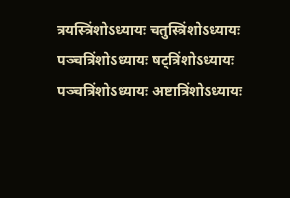त्रयस्त्रिंशोऽध्यायः चतुस्त्रिंशोऽध्यायः पञ्चत्रिंशोऽध्यायः षट्त्रिंशोऽध्यायः पञ्चत्रिंशोऽध्यायः अष्टात्रिंशोऽध्यायः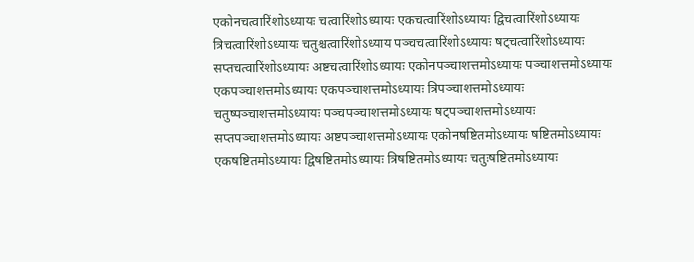एकोनचत्वारिंशोऽध्यायः चत्वारिंशोऽध्यायः एकचत्वारिंशोऽध्यायः द्विचत्वारिंशोऽध्यायः त्रिचत्वारिंशोऽध्यायः चतुश्चत्वारिंशोऽध्याय पञ्चचत्वारिंशोऽध्यायः षट्चत्वारिंशोऽध्यायः सप्तचत्वारिंशोऽध्यायः अष्टचत्वारिंशोऽध्यायः एकोनपञ्चाशत्तमोऽध्यायः पञ्चाशत्तमोऽध्यायः एकपञ्चाशत्तमोऽध्यायः एकपञ्चाशत्तमोऽध्यायः त्रिपञ्चाशत्तमोऽध्यायः चतुष्पञ्चाशत्तमोऽध्यायः पञ्चपञ्चाशत्तमोऽध्यायः षट्पञ्चाशत्तमोऽध्यायः सप्तपञ्चाशत्तमोऽध्यायः अष्टपञ्चाशत्तमोऽध्यायः एकोनषष्टितमोऽध्यायः षष्टितमोऽध्यायः एकषष्टितमोऽध्यायः द्विषष्टितमोऽध्यायः त्रिषष्टितमोऽध्यायः चतुःषष्टितमोऽध्यायः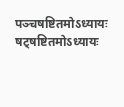पञ्चषष्टितमोऽध्यायः षट्षष्टितमोऽध्यायः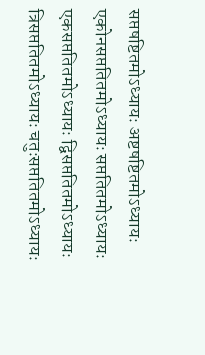सप्तषष्टितमोऽध्यायः अष्टषष्टितमोऽध्यायः एकोनसप्ततितमोऽध्यायः सप्ततितमोऽध्यायः एकसप्ततितमोऽध्यायः द्विसप्ततितमोऽध्यायः त्रिसप्ततितमोऽध्यायः चतुःसप्ततितमोऽध्यायः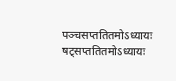पञ्चसप्ततितमोऽध्यायः षट्सप्ततितमोऽध्यायः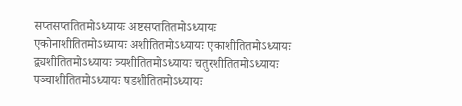सप्तसप्ततितमोऽध्यायः अष्टसप्ततितमोऽध्यायः एकोनाशीतितमोऽध्यायः अशीतितमोऽध्यायः एकाशीतितमोऽध्यायः द्व्यशीतितमोऽध्यायः त्र्यशीतितमोऽध्यायः चतुरशीतितमोऽध्यायः पञ्चाशीतितमोऽध्यायः षडशीतितमोऽध्यायः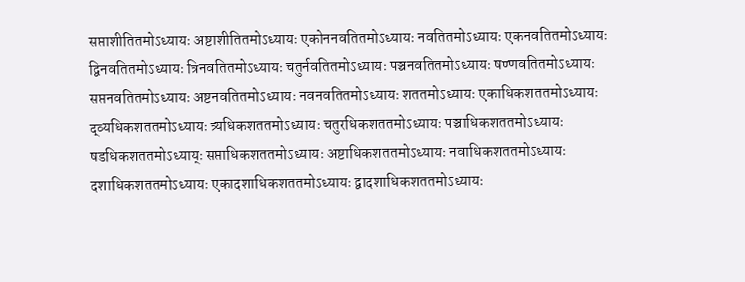सप्ताशीतितमोऽध्यायः अष्टाशीतितमोऽध्यायः एकोननवतितमोऽध्यायः नवतितमोऽध्यायः एकनवतितमोऽध्यायः द्विनवतितमोऽध्यायः त्रिनवतितमोऽध्यायः चतुर्नवतितमोऽध्यायः पञ्चनवतितमोऽध्यायः षण्णवतितमोऽध्यायः सप्तनवतितमोऽध्यायः अष्टनवतितमोऽध्यायः नवनवतितमोऽध्यायः शततमोऽध्यायः एकाधिकशततमोऽध्यायः द्व्यधिकशततमोऽध्यायः त्र्यधिकशततमोऽध्यायः चतुरधिकशततमोऽध्यायः पञ्चाधिकशततमोऽध्यायः षडधिकशततमोऽध्याय्ः सप्ताधिकशततमोऽध्यायः अष्टाधिकशततमोऽध्यायः नवाधिकशततमोऽध्यायः दशाधिकशततमोऽध्यायः एकादशाधिकशततमोऽध्यायः द्वादशाधिकशततमोऽध्यायः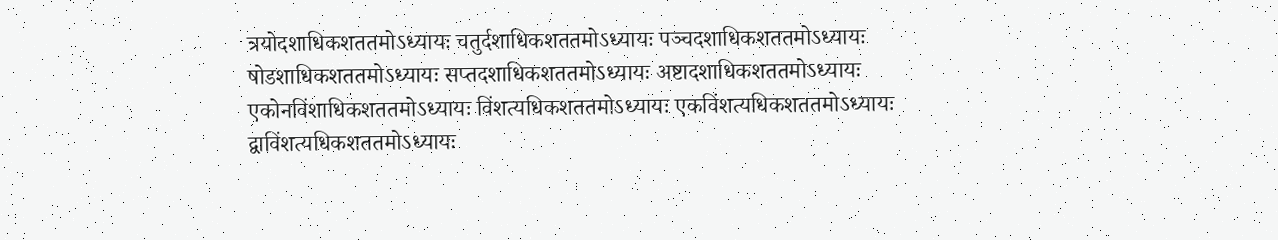त्रयोदशाधिकशततमोऽध्यायः चतुर्दशाधिकशततमोऽध्यायः पञ्चदशाधिकशततमोऽध्यायः षोडशाधिकशततमोऽध्यायः सप्तदशाधिकशततमोऽध्यायः अष्टादशाधिकशततमोऽध्यायः एकोनविंशाधिकशततमोऽध्यायः विंशत्यधिकशततमोऽध्यायः एकविंशत्यधिकशततमोऽध्यायः द्वाविंशत्यधिकशततमोऽध्यायः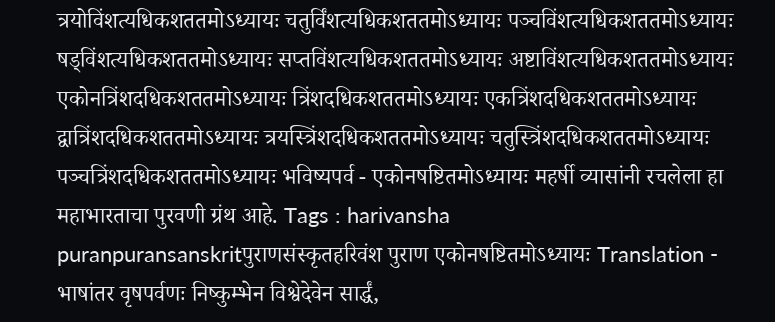त्रयोविंशत्यधिकशततमोऽध्यायः चतुर्विंशत्यधिकशततमोऽध्यायः पञ्चविंशत्यधिकशततमोऽध्यायः षड्विंशत्यधिकशततमोऽध्यायः सप्तविंशत्यधिकशततमोऽध्यायः अष्टाविंशत्यधिकशततमोऽध्यायः एकोनत्रिंशदधिकशततमोऽध्यायः त्रिंशदधिकशततमोऽध्यायः एकत्रिंशदधिकशततमोऽध्यायः द्वात्रिंशदधिकशततमोऽध्यायः त्रयस्त्रिंशदधिकशततमोऽध्यायः चतुस्त्रिंशदधिकशततमोऽध्यायः पञ्चत्रिंशदधिकशततमोऽध्यायः भविष्यपर्व - एकोनषष्टितमोऽध्यायः महर्षी व्यासांनी रचलेला हा महाभारताचा पुरवणी ग्रंथ आहे. Tags : harivansha puranpuransanskritपुराणसंस्कृतहरिवंश पुराण एकोनषष्टितमोऽध्यायः Translation - भाषांतर वृषपर्वणः निष्कुम्भेन विश्वेदेवेन सार्द्धं,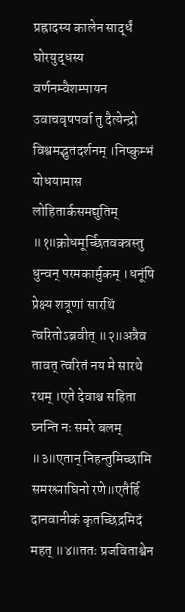प्रह्रादस्य कालेन सार्द्धं घोरयुद्धस्य वर्णनम्वैशम्पायन उवाचवृषपर्वा तु दैत्येन्द्रो विश्वमद्भुतदर्शनम् ।निष्कुम्भं योधयामास लोहितार्कसमद्युतिम् ॥१॥क्रोधमूर्च्छितवक्त्रस्तु धुन्वन् परमकार्मुकम् ।धनूंषि प्रेक्ष्य शत्रूणां सारथिं त्वरितोऽब्रवीत् ॥२॥अत्रैव तावत् त्वरितं नय मे सारथे रथम् ।एते देवाश्च सहिता घ्नन्ति नः समरे बलम् ॥३॥एतान् निहन्तुमिच्छामि समरश्लाघिनो रणे॥एतैर्हि दानवानीकं कृतच्छिद्रमिदं महत् ॥४॥ततः प्रजविताश्वेन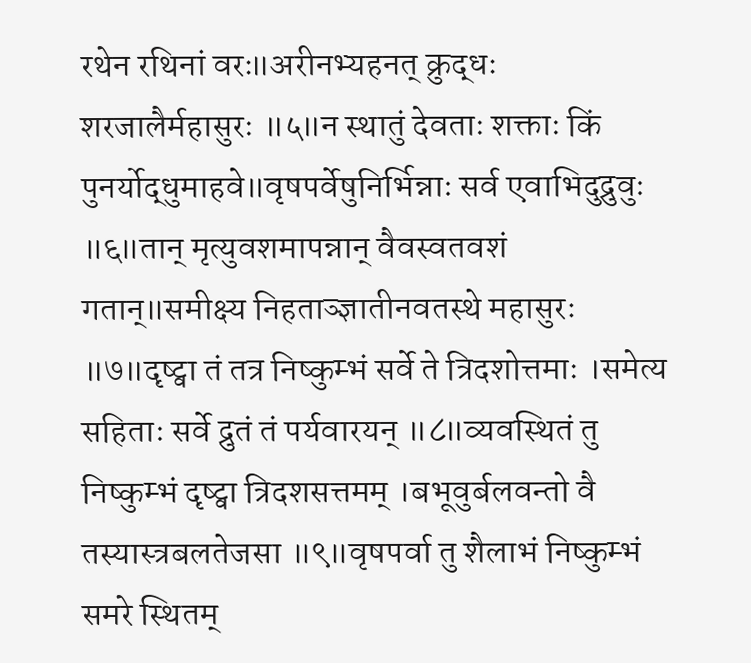रथेन रथिनां वरः॥अरीनभ्यहनत् क्रुद्धः शरजालैर्महासुरः ॥५॥न स्थातुं देवताः शक्ताः किं पुनर्योद्धुमाहवे॥वृषपर्वेषुनिर्भिन्नाः सर्व एवाभिदुद्रुवुः ॥६॥तान् मृत्युवशमापन्नान् वैवस्वतवशं गतान्॥समीक्ष्य निहताञ्ज्ञातीनवतस्थे महासुरः ॥७॥दृष्ट्वा तं तत्र निष्कुम्भं सर्वे ते त्रिदशोत्तमाः ।समेत्य सहिताः सर्वे द्रुतं तं पर्यवारयन् ॥८॥व्यवस्थितं तु निष्कुम्भं दृष्ट्वा त्रिदशसत्तमम् ।बभूवुर्बलवन्तो वै तस्यास्त्रबलतेजसा ॥९॥वृषपर्वा तु शैलाभं निष्कुम्भं समरे स्थितम्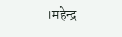।महेन्द्र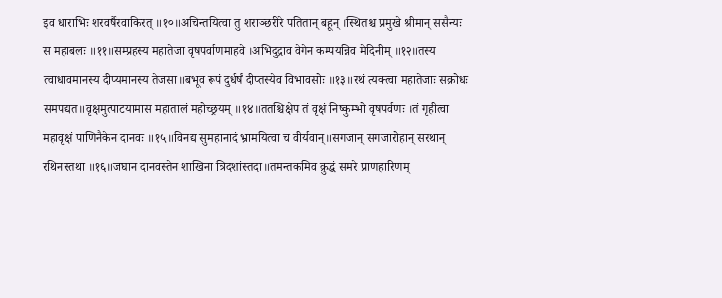इव धाराभिः शरवर्षैरवाकिरत् ॥१०॥अचिन्तयित्वा तु शराञ्छरीरे पतितान् बहून् ।स्थितश्च प्रमुखे श्रीमान् ससैन्यः स महाबलः ॥११॥सम्प्रहस्य महातेजा वृषपर्वाणमाहवे ।अभिदुद्राव वेगेन कम्पयन्निव मेदिनीम् ॥१२॥तस्य त्वाधावमानस्य दीप्यमानस्य तेजसा॥बभूव रूपं दुर्धर्षं दीप्तस्येव विभावसोः ॥१३॥रथं त्यक्त्वा महातेजाः सक्रोधः समपद्यत॥वृक्षमुत्पाटयामास महातालं महोच्छ्रयम् ॥१४॥ततश्चिक्षेप तं वृक्षं निष्कुम्भो वृषपर्वणः ।तं गृहीत्वा महावृक्षं पाणिनैकेन दानवः ॥१५॥विनद्य सुमहानादं भ्रामयित्वा च वीर्यवान्॥सगजान् सगजारोहान् सरथान् रथिनस्तथा ॥१६॥जघान दानवस्तेन शाखिना त्रिदशांस्तदा॥तमन्तकमिव क्रुद्धं समरे प्राणहारिणम्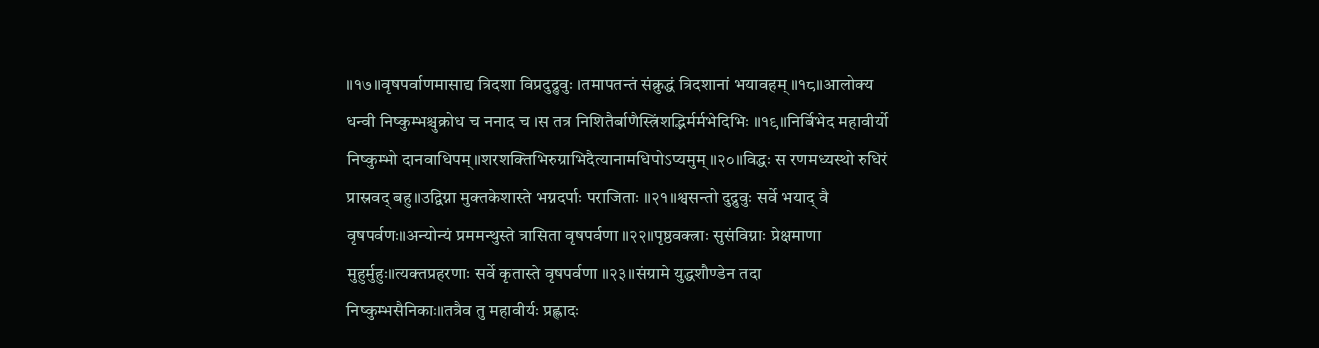॥१७॥वृषपर्वाणमासाद्य त्रिदशा विप्रदुद्रुवुः ।तमापतन्तं संक्रुद्धं त्रिदशानां भयावहम् ॥१८॥आलोक्य धन्वी निष्कुम्भश्चुक्रोध च ननाद च ।स तत्र निशितैर्बाणैस्त्रिंशद्भिर्मर्मभेदिभिः ॥१९॥निर्बिभेद महावीर्यो निष्कुम्भो दानवाधिपम्॥शरशक्तिभिरुग्राभिदैत्यानामधिपोऽप्यमुम् ॥२०॥विद्धः स रणमध्यस्थो रुधिरं प्रास्रवद् बहु॥उद्विग्ना मुक्तकेशास्ते भग्नदर्पाः पराजिताः ॥२१॥श्वसन्तो दुद्रुवुः सर्वे भयाद् वै वृषपर्वणः॥अन्योन्यं प्रममन्थुस्ते त्रासिता वृषपर्वणा ॥२२॥पृष्ठवक्त्राः सुसंविग्नाः प्रेक्षमाणा मुहुर्मुहुः॥त्यक्तप्रहरणाः सर्वे कृतास्ते वृषपर्वणा ॥२३॥संग्रामे युद्धशौण्डेन तदा निष्कुम्भसैनिकाः॥तत्रैव तु महावीर्यः प्रह्लादः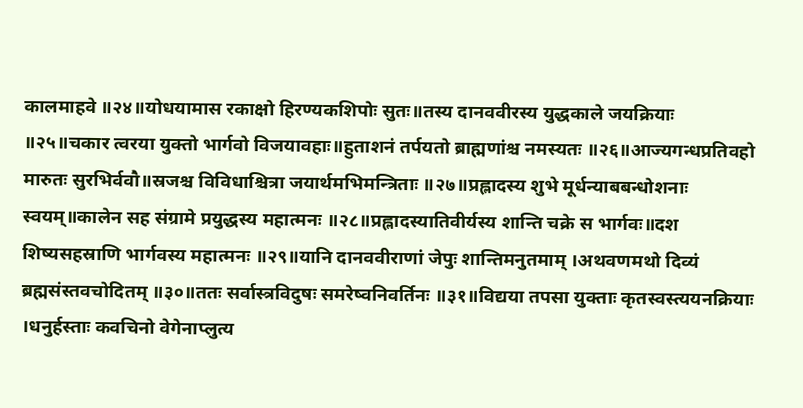कालमाहवे ॥२४॥योधयामास रकाक्षो हिरण्यकशिपोः सुतः॥तस्य दानववीरस्य युद्धकाले जयक्रियाः ॥२५॥चकार त्वरया युक्तो भार्गवो विजयावहाः॥हुताशनं तर्पयतो ब्राह्मणांश्च नमस्यतः ॥२६॥आज्यगन्धप्रतिवहो मारुतः सुरभिर्ववौ॥स्रजश्च विविधाश्चित्रा जयार्थमभिमन्त्रिताः ॥२७॥प्रह्लादस्य शुभे मूर्धन्याबबन्धोशनाः स्वयम्॥कालेन सह संग्रामे प्रयुद्धस्य महात्मनः ॥२८॥प्रह्लादस्यातिवीर्यस्य शान्ति चक्रे स भार्गवः॥दश शिष्यसहस्राणि भार्गवस्य महात्मनः ॥२९॥यानि दानववीराणां जेपुः शान्तिमनुतमाम् ।अथवणमथो दिव्यं ब्रह्मसंस्तवचोदितम् ॥३०॥ततः सर्वास्त्रविदुषः समरेष्वनिवर्तिनः ॥३१॥विद्यया तपसा युक्ताः कृतस्वस्त्ययनक्रियाः ।धनुर्हस्ताः कवचिनो वेगेनाप्लुत्य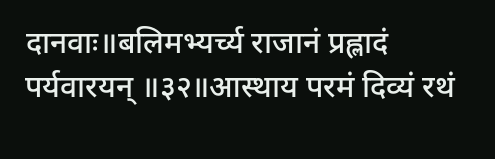दानवाः॥बलिमभ्यर्च्य राजानं प्रह्लादं पर्यवारयन् ॥३२॥आस्थाय परमं दिव्यं रथं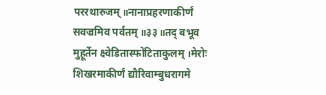पररथारुजम्॥नानाप्रहरणाकीर्णं सवज्रमिव पर्वतम् ॥३३॥तद् बभूव मुहूर्तेन क्ष्वेडितास्फोटिताकुलम् ।मेरोः शिखरमाकीर्णं द्यौरिवाम्बुधरागमे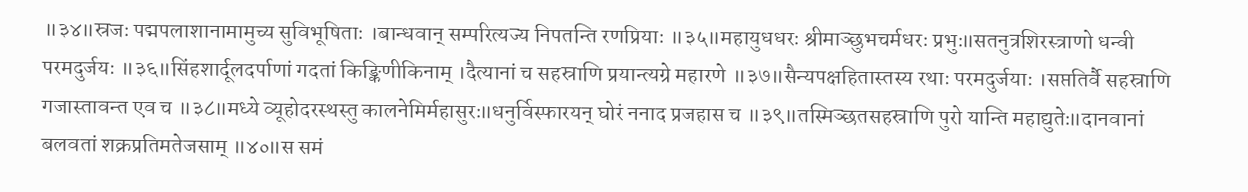॥३४॥स्रजः पद्मपलाशानामामुच्य सुविभूषिताः ।बान्धवान् सम्परित्यज्य निपतन्ति रणप्रियाः ॥३५॥महायुधधरः श्रीमाञ्छुभचर्मधरः प्रभुः॥सतनुत्रशिरस्त्राणो धन्वी परमदुर्जयः ॥३६॥सिंहशार्दूलदर्पाणां गदतां किङ्किणीकिनाम् ।दैत्यानां च सहस्राणि प्रयान्त्यग्रे महारणे ॥३७॥सैन्यपक्षहितास्तस्य रथाः परमदुर्जयाः ।सप्ततिर्वै सहस्राणि गजास्तावन्त एव च ॥३८॥मध्ये व्यूहोदरस्थस्तु कालनेमिर्महासुरः॥धनुर्विस्फारयन् घोरं ननाद प्रजहास च ॥३९॥तस्मिञ्छतसहस्राणि पुरो यान्ति महाद्युतेः॥दानवानां बलवतां शक्रप्रतिमतेजसाम् ॥४०॥स समं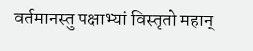वर्तमानस्तु पक्षाभ्यां विस्तृतो महान्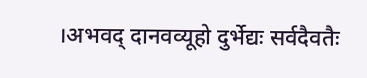।अभवद् दानवव्यूहो दुर्भेद्यः सर्वदैवतैः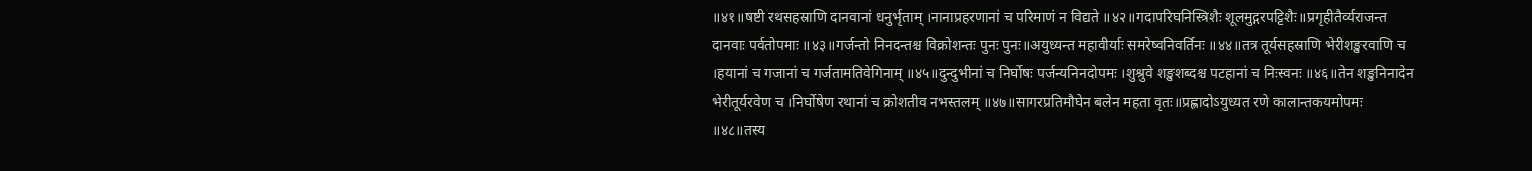॥४१॥षष्टी रथसहस्राणि दानवानां धनुर्भृताम् ।नानाप्रहरणानां च परिमाणं न विद्यते ॥४२॥गदापरिघनिस्त्रिशैः शूलमुद्गरपट्टिशैः॥प्रगृहीतैर्व्यराजन्त दानवाः पर्वतोपमाः ॥४३॥गर्जन्तो निनदन्तश्च विक्रोशन्तः पुनः पुनः॥अयुध्यन्त महावीर्याः समरेष्वनिवर्तिनः ॥४४॥तत्र तूर्यसहस्राणि भेरीशङ्खरवाणि च ।हयानां च गजानां च गर्जतामतिवेगिनाम् ॥४५॥दुन्दुभीनां च निर्घोषः पर्जन्यनिनदोपमः ।शुश्रुवे शङ्खशब्दश्च पटहानां च निःस्वनः ॥४६॥तेन शङ्खनिनादेन भेरीतूर्यरवेण च ।निर्घोषेण रथानां च क्रोशतीव नभस्तलम् ॥४७॥सागरप्रतिमौघेन बलेन महता वृतः॥प्रह्लादोऽयुध्यत रणे कालान्तकयमोपमः ॥४८॥तस्य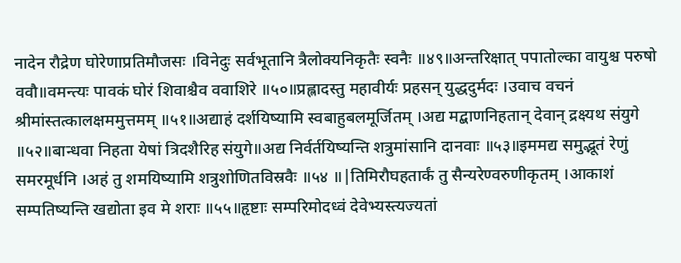नादेन रौद्रेण घोरेणाप्रतिमौजसः ।विनेदुः सर्वभूतानि त्रैलोक्यनिकृतैः स्वनैः ॥४९॥अन्तरिक्षात् पपातोल्का वायुश्च परुषो ववौ॥वमन्त्यः पावकं घोरं शिवाश्चैव ववाशिरे ॥५०॥प्रह्लादस्तु महावीर्यः प्रहसन् युद्धदुर्मदः ।उवाच वचनं श्रीमांस्तत्कालक्षममुत्तमम् ॥५१॥अद्याहं दर्शयिष्यामि स्वबाहुबलमूर्जितम् ।अद्य मद्बाणनिहतान् देवान् द्रक्ष्यथ संयुगे ॥५२॥बान्धवा निहता येषां त्रिदशैरिह संयुगे॥अद्य निर्वर्तयिष्यन्ति शत्रुमांसानि दानवाः ॥५३॥इममद्य समुद्भूतं रेणुं समरमूर्धनि ।अहं तु शमयिष्यामि शत्रुशोणितविस्रवैः ॥५४ ॥|तिमिरौघहतार्कं तु सैन्यरेण्वरुणीकृतम् ।आकाशं सम्पतिष्यन्ति खद्योता इव मे शराः ॥५५॥हृष्टाः सम्परिमोदध्वं देवेभ्यस्त्यज्यतां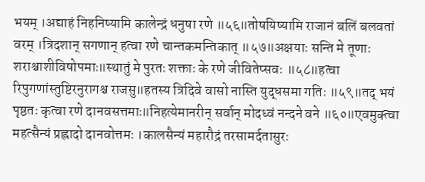भयम् ।अद्याहं निहनिष्यामि कालेन्द्रं धनुषा रणे ॥५६॥तोषयिष्यामि राजानं बलिं बलवतां वरम् ।त्रिदशान् सगणान् हत्वा रणे चान्तकमन्तिकात् ॥५७॥अक्षयाः सन्ति मे तूणाः शराश्चाशीविषोपमाः॥स्थातुं मे पुरतः शक्ताः के रणे जीवितेप्सवः ॥५८॥हत्वा रिपुगणांस्तुष्टिरनुरागश्च राजसु॥हतस्य त्रिदिवे वासो नास्ति युद्धसमा गतिः ॥५९॥तद् भयं पृष्ठतः कृत्वा रणे दानवसत्तमाः॥निहत्येमानरीन् सर्वान् मोदध्वं नन्दने वने ॥६०॥एवमुक्त्वा महत्सैन्यं प्रह्लादो दानवोत्तमः ।कालसैन्यं महारौद्रं तरसामर्दतासुरः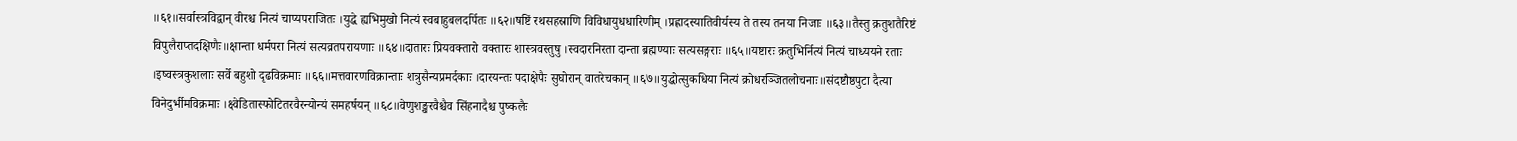॥६१॥सर्वास्त्रविद्वान् वीरश्च नित्यं चाप्यपराजितः ।युद्धे ह्यभिमुखो नित्यं स्वबाहुबलदर्पितः ॥६२॥षष्टिं रथसहस्राणि विविधायुधधारिणीम् ।प्रह्लादस्यातिवीर्यस्य ते तस्य तनया निजाः ॥६३॥तैस्तु क्रतुशतैरिष्टं विपुलैराप्तदक्षिणैः॥क्षान्ता धर्मपरा नित्यं सत्यव्रतपरायणाः ॥६४॥दातारः प्रियवक्तारो वक्तारः शास्त्रवस्तुषु ।स्वदारनिरता दान्ता ब्रह्मण्याः सत्यसङ्गराः ॥६५॥यष्टारः क्रतुभिर्नित्यं नित्यं चाध्ययने रताः ।इष्वस्त्रकुशलाः सर्वे बहुशो दृढविक्रमाः ॥६६॥मत्तवारणविक्रान्ताः शत्रुसैन्यप्रमर्दकाः ।दारयन्तः पदाक्षेपैः सुघोरान् वातरेचकान् ॥६७॥युद्धोत्सुकधिया नित्यं क्रोधरञ्जितलोचनाः॥संदष्टौष्ठपुटा दैत्या विनेदुर्भीमविक्रमाः ।क्ष्वेडितास्फोटितरवैरन्योन्यं समहर्षयन् ॥६८॥वेणुशङ्खरवैश्चैव सिंहनादैश्च पुष्कलैः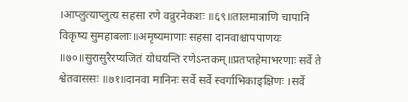।आप्लुत्याप्लुत्य सहसा रणे वव्रुरनेकशः ॥६९॥तालमात्राणि चापानि विकृष्य सुमहाबलाः॥अमृष्यमाणाः सहसा दानवाश्चापपाणयः ॥७०॥सुरासुरैरप्यजितं योधयन्ति रणेऽन्तकम्॥प्रतप्तहेमाभरणाः सर्वे ते श्वेतवाससः ॥७१॥दानवा मानिनः सर्वे सर्वे स्वर्गाभिकाङ्क्षिणः ।सर्वे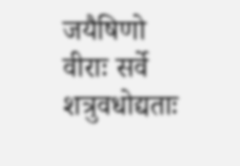जयैषिणो वीराः सर्वे शत्रुवधोद्यताः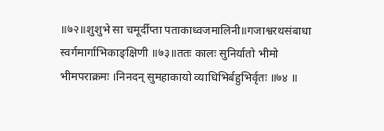॥७२॥शुशुभे सा चमूर्दीप्ता पताकाध्वजमालिनी॥गजाश्वरथसंबाधा स्वर्गमार्गाभिकाङ्क्षिणी ॥७३॥ततः कालः सुनिर्यातो भीमो भीमपराक्रमः ।निनदन् सुमहाकायो व्याधिभिर्बहुभिर्वृतः ॥७४ ॥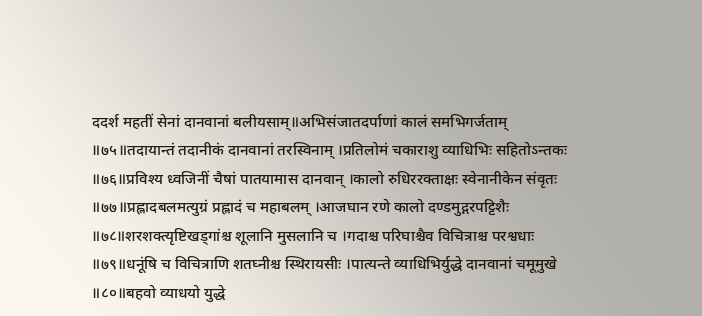ददर्श महतीं सेनां दानवानां बलीयसाम्॥अभिसंजातदर्पाणां कालं समभिगर्जताम् ॥७५॥तदायान्तं तदानीकं दानवानां तरस्विनाम् ।प्रतिलोमं चकाराशु व्याधिभिः सहितोऽन्तकः ॥७६॥प्रविश्य ध्वजिनीं चैषां पातयामास दानवान् ।कालो रुधिररक्ताक्षः स्वेनानीकेन संवृतः ॥७७॥प्रह्लादबलमत्युग्रं प्रह्लादं च महाबलम् ।आजघान रणे कालो दण्डमुद्गरपट्टिशैः ॥७८॥शरशक्त्यृष्टिखड्गांश्च शूलानि मुसलानि च ।गदाश्च परिघाश्चैव विचित्राश्च परश्वधाः ॥७९॥धनूंषि च विचित्राणि शतघ्नीश्च स्थिरायसीः ।पात्यन्ते व्याधिभिर्युद्धे दानवानां चमूमुखे ॥८०॥बहवो व्याधयो युद्धे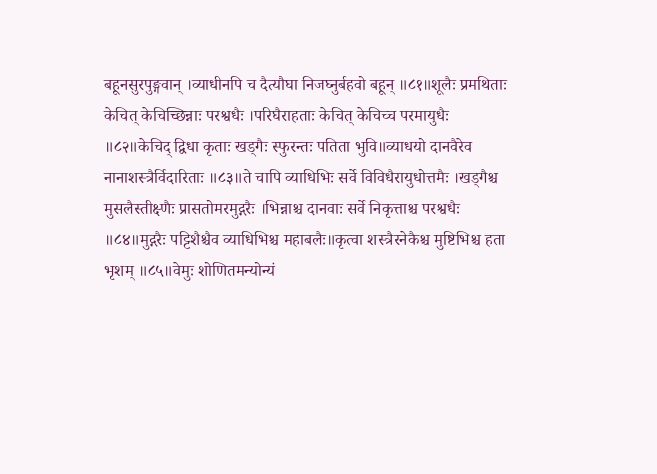बहूनसुरपुङ्गवान् ।व्याधीनपि च दैत्यौघा निजघ्नुर्बहवो बहून् ॥८१॥शूलैः प्रमथिताः केचित् केचिच्छिन्नाः परश्वधैः ।परिघैराहताः केचित् केचिच्च परमायुधैः ॥८२॥केचिद् द्विधा कृताः खड्गैः स्फुरन्तः पतिता भुवि॥व्याधयो दानवैरेव नानाशस्त्रैर्विदारिताः ॥८३॥ते चापि व्याधिभिः सर्वे विविधैरायुधोत्तमैः ।खड्गैश्च मुसलैस्तीक्ष्णैः प्रासतोमरमुद्गरैः ।भिन्नाश्च दानवाः सर्वे निकृत्ताश्च परश्वधैः ॥८४॥मुद्गरैः पट्टिशैश्चैव व्याधिभिश्च महाबलैः॥कृत्वा शस्त्रैरनेकैश्च मुष्टिभिश्च हता भृशम् ॥८५॥वेमुः शोणितमन्योन्यं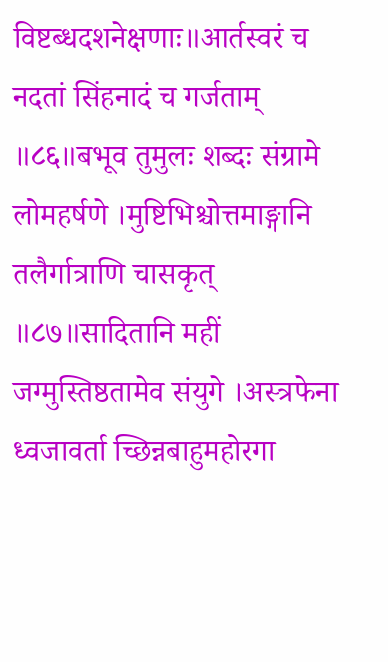विष्टब्धदशनेक्षणाः॥आर्तस्वरं च नदतां सिंहनादं च गर्जताम् ॥८६॥बभूव तुमुलः शब्दः संग्रामे लोमहर्षणे ।मुष्टिभिश्चोत्तमाङ्गानि तलैर्गात्राणि चासकृत् ॥८७॥सादितानि महीं जग्मुस्तिष्ठतामेव संयुगे ।अस्त्रफेना ध्वजावर्ता च्छिन्नबाहुमहोरगा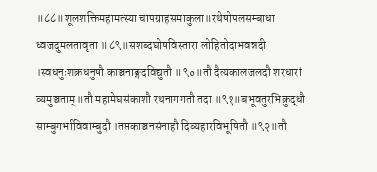॥८८॥शूलशक्तिमहामत्स्या चापग्राहसमाकुला॥रथेषोपलसम्बाधा ध्वजदुमलतावृता ॥८९॥सशब्दघोषविस्तारा लोहितोदाभवन्नदी ।स्वधनुःशक्रधनुषौ काञ्चनाङ्गदविद्युतौ ॥९०॥तौ दैत्यकालजलदौ शरधारां व्यमुञ्चताम्॥तौ महामेघसंकाशौ रथनागगतौ तदा ॥९१॥बभूवतुरभिक्रुद्धौ साम्बुगर्भाविवाम्बुदौ ।तप्तकाञ्चनसंनाहौ दिव्यहारविभूषितौ ॥९२॥तौ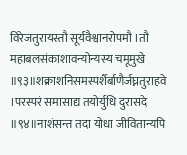विरेजतुरायस्तौ सूर्यवैश्वानरोपमौ ।तौ महाबलसंकाशावन्योन्यस्य चमूमुखे ॥९३॥शक्राशनिसमस्पर्शैर्बाणैर्जघ्नतुराहवे ।परस्परं समासाद्य तयोर्युधि दुरासदे ॥९४॥नाशंसन्त तदा योधा जीवितान्यपि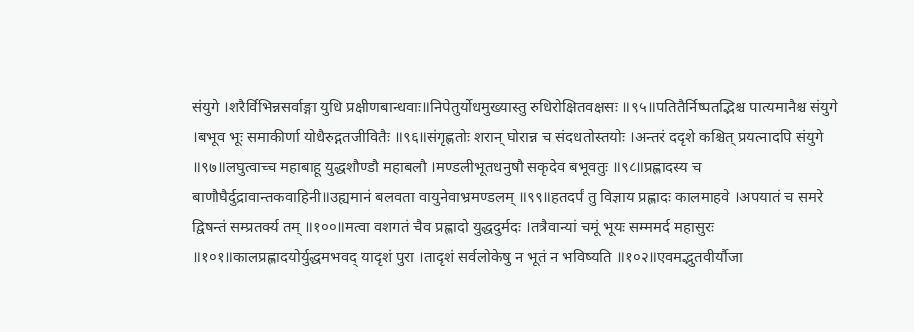संयुगे ।शरैर्विभिन्नसर्वाङ्गा युधि प्रक्षीणबान्धवाः॥निपेतुर्योधमुख्यास्तु रुधिरोक्षितवक्षसः ॥९५॥पतितैर्निष्पतद्भिश्च पात्यमानैश्च संयुगे ।बभूव भूः समाकीर्णा योधैरुद्गतजीवितैः ॥९६॥संगृह्णतोः शरान् घोरान्न च संदधतोस्तयोः ।अन्तरं ददृशे कश्चित् प्रयत्नादपि संयुगे ॥९७॥लघुत्वाच्च महाबाहू युद्धशौण्डौ महाबलौ ।मण्डलीभूतधनुषौ सकृदेव बभूवतुः ॥९८॥प्रह्लादस्य च बाणौघैर्दुद्रावान्तकवाहिनी॥उह्यमानं बलवता वायुनेवाभ्रमण्डलम् ॥९९॥हतदर्पं तु विज्ञाय प्रह्लादः कालमाहवे ।अपयातं च समरे द्विषन्तं सम्प्रतर्क्य तम् ॥१००॥मत्वा वशगतं चैव प्रह्लादो युद्धदुर्मदः ।तत्रैवान्यां चमूं भूयः सम्ममर्द महासुरः ॥१०१॥कालप्रह्लादयोर्युद्धमभवद् यादृशं पुरा ।तादृशं सर्वलोकेषु न भूतं न भविष्यति ॥१०२॥एवमद्भुतवीर्यौजा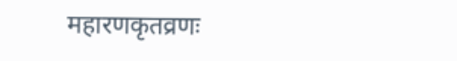महारणकृतव्रणः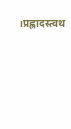।प्रह्लादस्त्वथ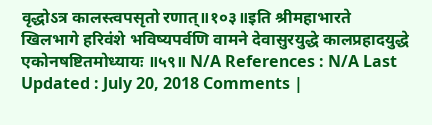वृद्धोऽत्र कालस्त्वपसृतो रणात्॥१०३॥इति श्रीमहाभारते खिलभागे हरिवंशे भविष्यपर्वणि वामने देवासुरयुद्धे कालप्रहादयुद्धे एकोनषष्टितमोध्यायः ॥५९॥ N/A References : N/A Last Updated : July 20, 2018 Comments |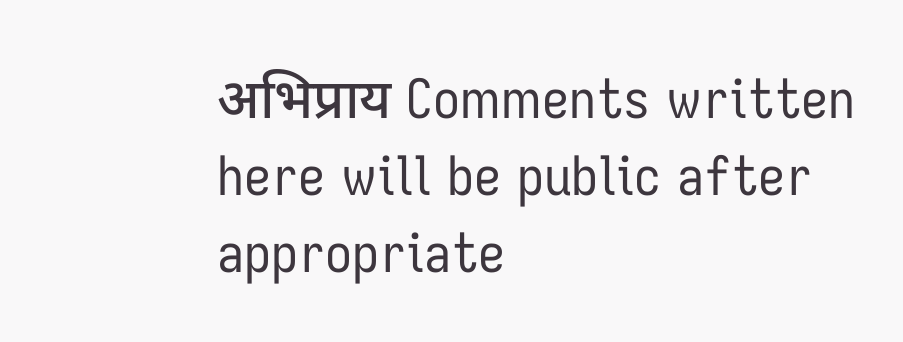अभिप्राय Comments written here will be public after appropriate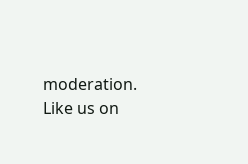moderation. Like us on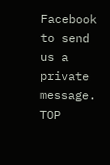Facebook to send us a private message. TOP